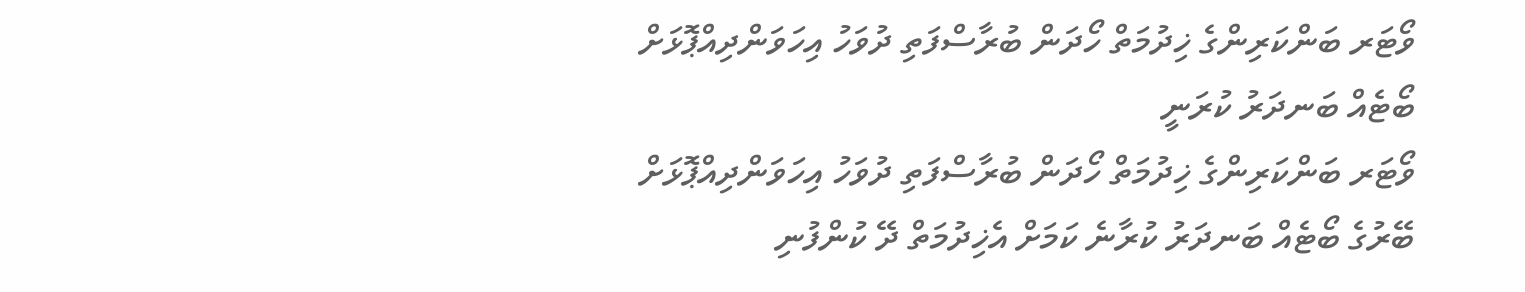ވޯޓަރ ބަންކަރިންގެ ޚިދުމަތް ހޯދަން ބުރާސްފަތި ދުވަހު އިހަވަންދިއްޕޮޅަށް ބޯޓެއް ބަނދަރު ކުރަނީ
ވޯޓަރ ބަންކަރިންގެ ޚިދުމަތް ހޯދަން ބުރާސްފަތި ދުވަހު އިހަވަންދިއްޕޮޅަށް ބޭރުގެ ބޯޓެއް ބަނދަރު ކުރާނެ ކަމަށް އެޚިދުމަތް ދޭ ކުންފުނި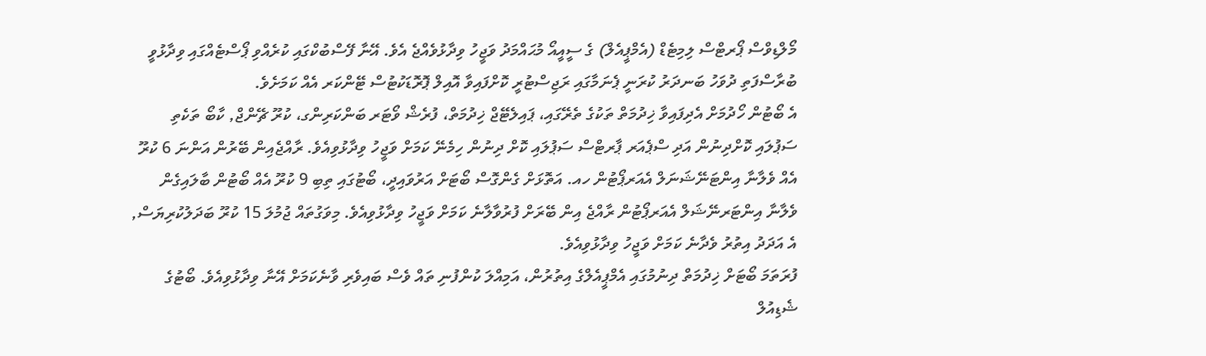މޯލްޑިވްސް ޕޯރޓްސް ލިމިޓެޑް (އެމްޕީއެލް) ގެ ސީއީއޯ މުޙައްމަދު ވަޖީހު ވިދާޅުވެއްޖެ އެވެ. އޭނާ ފޭސްބުކްގައި ކުރެއްވި ޕޯސްޓެއްގައި ވިދާޅުވީ ބުރާސްފަތި ދުވަހު ބަނދަރު ކުރަނީ ޕެނަމާގައި ރަޖިސްޓުރީ ކޮށްފައިވާ އޮއިލް ޕޮރޮޑަކުޓުސް ޓޭންކަރ އެއް ކަމަށެވެ.
އެ ބޯޓުން ހޯދުމަށް އެދިފައިވާ ޚިދުމަތް ތަކުގެ ތެރޭގައި، ޕައިލެޓޭޖް ޚިދުމަތް، ފުރެޝް ވޯޓަރ ބަންކަރިންގ، ކުރޫ ޗޭންޖް, ކާބޯ ތަކެތި ސަޕުލައި ކޮށްދިނުން އަދި ސްޕެއަރ ޕާރޓްސް ސަޕުލައި ކޮށް ދިނުން ހިމެނޭ ކަމަށް ވަޖީހު ވިދާޅުވިއެވެ. ރާއްޖެއިން ބޭރުން އަންނަ 6 ކުރޫ އެއް ވެލާނާ އިންޓަނޭޝަނަލް އެއަރޕޯޓުން ހއ. އަތޮޅަށް ގެންގޮސް ބޯޓަށް އަރުވައިދީ، ބޯޓުގައި ތިބި 9 ކުރޫ އެއް ބޯޓުން ބާލައިގެން ވެލާނާ އިންޓަރނޭޝަލް އެއަރޕޯޓުން ރާއްޖެ އިން ބޭރަށް ފުރުވާލާނެ ކަމަށް ވަޖީހު ވިދާޅުވިއެވެ. މިވަގުތައް ޖުމުލަ 15 ކުރޫ ބަދަލުކުރިޔަސް, އެ އަދަދު އިތުރު ވެދާނެ ކަމަށް ވަޖީހު ވިދާޅުވިއެވެ.
ފުރަތަމަ ބޯޓަށް ޚިދުމަތް ދިނުމުގައި އެމްޕީއެލްގެ އިތުރުން، އަމިއްލަ ކުންފުނި ތައް ވެސް ބައިވެރި ވާނެކަމަށް އޭނާ ވިދާޅުވިއެވެ. ބޯޓުގެ ޝެޑިއުލް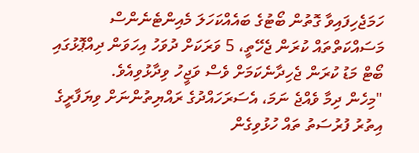ހަމަޖެހިފައިވާ ގޮތުން ބޯޓުގެ ބައެއްކަހަލަ މެއިންޓެނެންސް މަސައްކަތްތައް ކުރަން ޖެހޭތީ، 5 ވަރަކަށް ދުވަހު އިހަވަން ދިއްޕޮޅުގައި ބޯޓް މަޑު ކުރަން ޖެހިދާނެކަމަށް ވެސް ވަޖީހު ވިދާޅުވިއެވެ.
"މިހެން ދިމާ ވެއްޖެ ނަމަ، އެސަރަހައްދުގެ ރައްޔިތުންނަށް ވިޔަފާރީގެ އިތުރު ފުރުސަތު ތައް ހުޅުވިގެން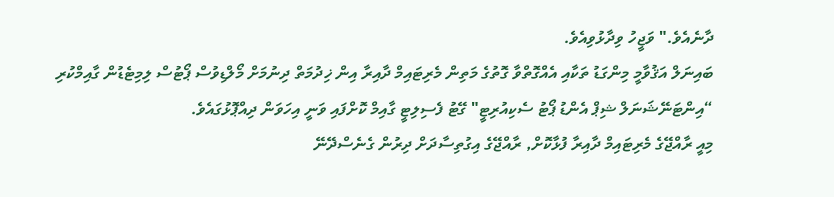ދާނެއެވެ." ވަޖީހު ވިދާޅުވިއެވެ.
ބައިނަލް އަޤުވާމީ މިންގަޑު ތަކާއި އެއްގޮތްވާ ގޮތުގެ މަތިން މެރިޓައިމް ދާއިރާ އިން ޚިދުމަތް ދިނުމަށް މޯލްޑިވުސް ޕޯޓުސް ލިމިޓެޑުން ގާއިމްކުރި “އިންޓަނޭޝަނަލް ޝިޕް އެންޑު ޕޯޓު ސެކިއުރިޓީ" ގޭޓު ފެސިލިޓީ ގާއިމް ކޮށްފައި ވަނީ އިހަވަން ދިއްޕޮޅުގައެވެ.
މިއީ ރާއްޖޭގެ މެރިޓައިމް ދާއިރާ ފުޅާކޮށް, ރާއްޖޭގެ އިގުތިސާދަށް ދިރުން ގެނެސްދޭނޭ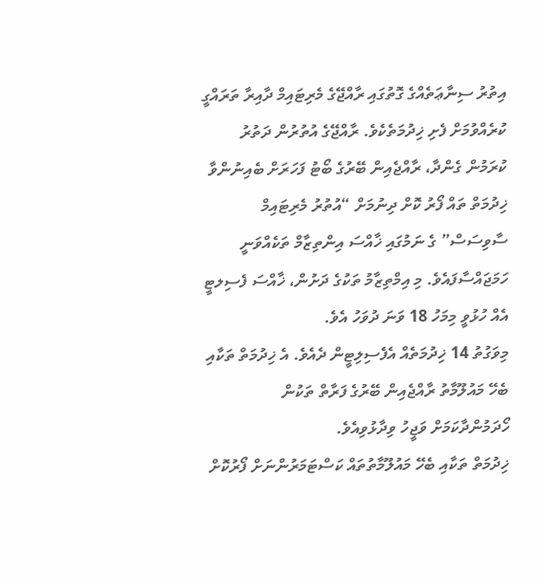އިތުރު ސިނާޢަތެއްގެ ގޮތުގައި ރާއްޖޭގެ މެރިޓައިމް ދާއިރާ ތަރައްގީ ކުރެއްވުމަށް ފެށި ޚިދުމަތެކެވެ. ރާއްޖޭގެ އުތުރުން ދަތުރު ކުރަމުން ގެންދާ، ރާއްޖެއިން ބޭރުގެ ބޯޓު ފަހަރަށް ބެއިނުންވާ ޚިދުމަތް ތައް ފޯރު ކޮށް ދިނުމަށް “އުތުރު މެރިޓައިމް ސާވިސަސް” ގެ ނަމުގައި ޚާއްސަ އިންތިޒާމް ތަކެއްވަނީ ހަމަޖައްސާފައެވެ. މި އިމްތިޒާމު ތަކުގެ ދަށުން، ޚާއްސަ ފެސިލޓީ އެއް ހުޅުވީ މިމަހު 18 ވަނަ ދުވަހު އެވެ.
މިވަގުތު 14 ޚިދުމަތެއް އެފެސިލިޓީން ދެއެވެ. އެ ޚިދުމަތް ތަކާއި ބެހޭ މައުލޫމާތު ރާއްޖެއިން ބޭރުގެ ފަރާތް ތަކުން ހޯދަމުންދާކަމަށް ވަޖީހު ވިދާޅުވިއެވެ.
ޚިދުމަތް ތަކާއި ބެހޭ މައުލޫމާތުތައް ކަސްޓަމަރުންނަށް ފޯރުކޮށް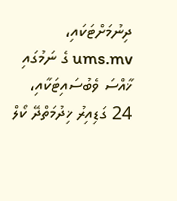ދިނުމަށްޓަކައި، ums.mv ގެ ނަމުގައި ޚާއްސަ ވެބުސައިޓަކާއި، 24 ގަޑިއިރު ޚިދުމަތްދޭ ކޯލް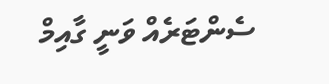ސެންޓަރެއް ވަނީ ގާއިމް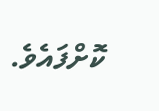ކޮށްފައެވެ.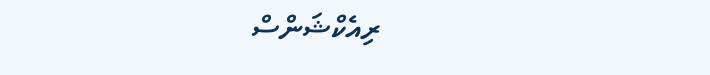ރިއެކްޝަންސް